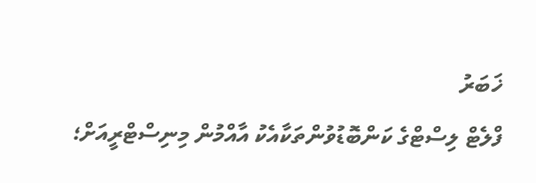ޚަބަރު
ފްލެޓް ލިސްޓްގެ ކަންބޮޑުވުންތަކާއެކު އާއްމުން މިނިސްޓްރީއަށް؛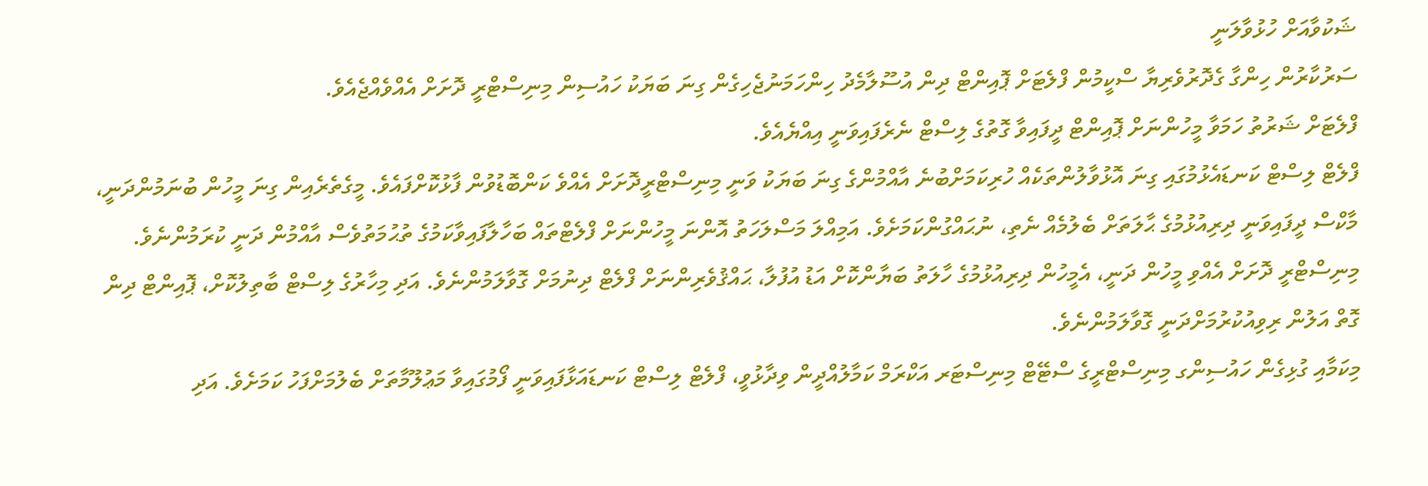ޝަކުވާއަށް ހުޅުވާލަނީ
ސަރުކާރުން ހިންގާ ގެދޮރުވެރިޔާ ސްކީމުން ފްލެޓަށް ޕޮއިންޓް ދިން އުސޫލާމެދު ހިންހަމަނުޖެހިގެން ގިނަ ބަޔަކު ހައުސިން މިނިސްޓްރީ ދޮށަށް އެއްވެއްޖެއެވެ.
ފްލެޓަށް ޝަރުތު ހަމަވާ މީހުންނަށް ޕޮއިންޓް ދީފައިވާ ގޮތުގެ ލިސްޓް ނެރެފައިވަނީ އިއްޔެއެވެ.
ފްލެޓް ލިސްޓް ކަނޑައެޅުމުގައި ގިނަ އޮޅުވާލުންތަކެއް ހުރިކަމަށްބުނެ އާއްމުންގެ ގިނަ ބަޔަކު ވަނީ މިނިސްޓްރީދޮށަށް އެއްވެ ކަންބޮޑުވުން ފާޅުކޮށްފައެވެ. މީގެތެރެއިން ގިނަ މީހުން ބުނަމުންދަނީ، މާކްސް ދީފައިވަނީ ދިރިއުޅުމުގެ ޙާލަތަށް ބެލުމެއް ނެތި، ނުޙައްގުންކަމަށެވެ. އަމިއްލަ މަސްލަހަތު އޮންނަ މީހުންނަށް ފްލެޓްތައް ބަހާލާފައިވާކަމުގެ ތުޙުމަތުވެސް އާއްމުން ދަނީ ކުރަމުންނެވެ.
މިނިސްޓްރީ ދޮށަށް އެއްވި މީހުން ދަނީ، އެމީހުން ދިރިއުޅުމުގެ ހާލަތު ބަޔާންކޮށް އަޑު އުފުލާ، ޙައްޤުވެރިންނަށް ފްލެޓް ދިނުމަށް ގޮވާލަމުންނެވެ. އަދި މިހާރުގެ ލިސްޓް ބާތިލުކޮށް، ޕޮއިންޓް ދިން ގޮތް އަލުން ރިވިއުކުރުމަށްދަނީ ގޮވާލަމުންނެވެ.
މިކަމާއި ގުޅިގެން ހައުސިންގ މިނިސްޓްރީގެ ސްޓޭޓް މިނިސްޓަރ އަކްރަމް ކަމާލުއްދީން ވިދާޅުވީ، ފްލެޓް ލިސްޓް ކަނޑައަޅާފައިވަނީ ފޯމުގައިވާ މަޢުލޫމާތަށް ބެލުމަށްފަހު ކަމަށެވެ. އަދި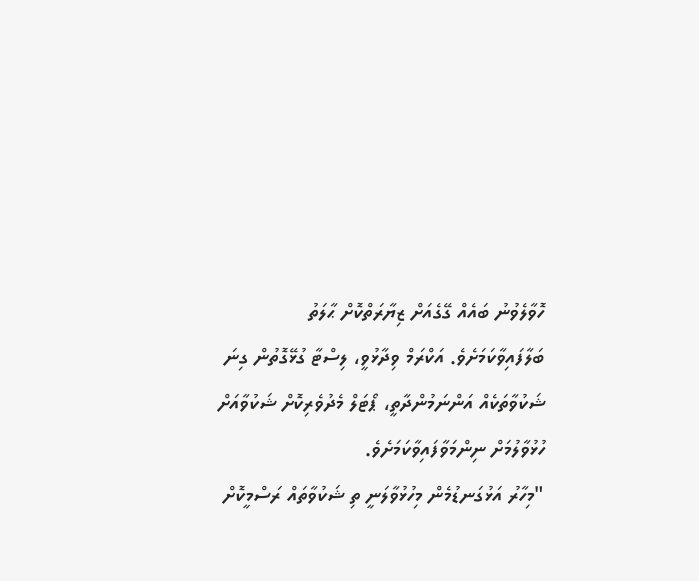ހޮވާލެވުނު ބައެއް ގޭގެއަށް ޒިޔާރަތްކޮށް ޙާލަތު ބަލާފައިވާކަމަށެވެ. އަކްރަމް ވިދާޅުވީ، ލިސްޓާ ގުޅޭގޮތުން ގިނަ ޝަކުވާތަކެއް އަންނަމުންދާތީ، ޕޯޓަލް މެދުވެރިކޮށް ޝަކުވާއަށް ހުޅުވާލުމަށް ނިންމަވާފައިވާކަމަށެވެ.
"މިހާރު އަޅުގަނޑުމެން މިހުޅުވާލަނީ ތި ޝަކުވާތައް ރަސްމީކޮށް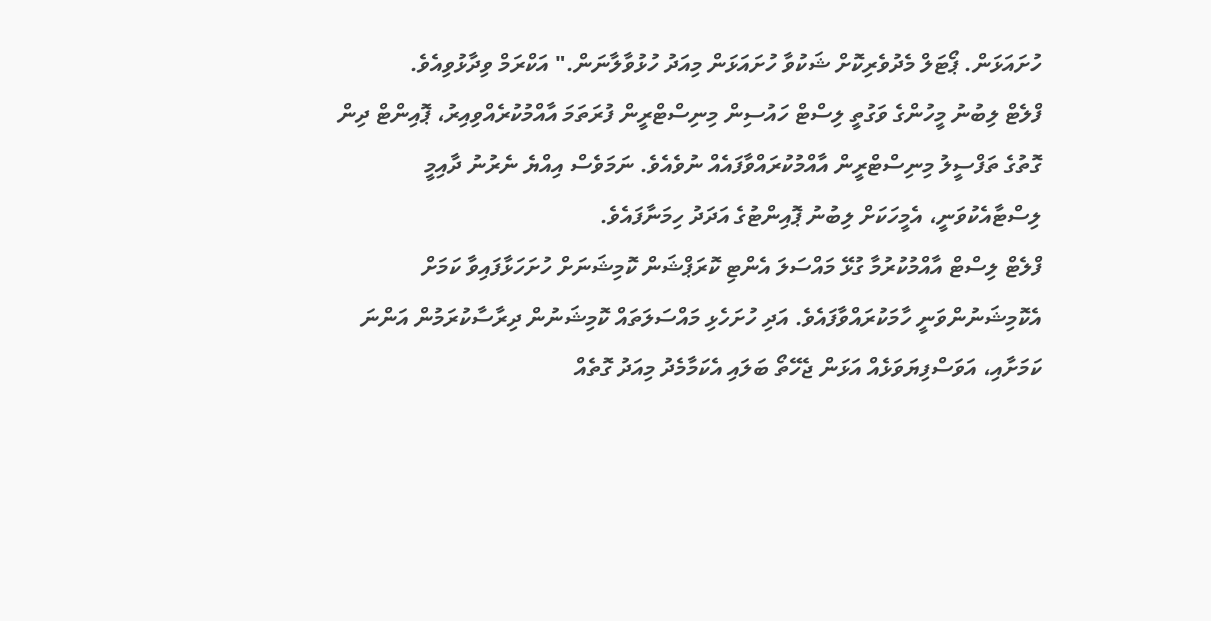ހުށައަޅަން. ޕޯޓަލް މެދުވެރިކޮށް ޝަކުވާ ހުށައަޅަން މިއަދު ހުޅުވާލާނަން." އަކްރަމް ވިދާޅުވިއެވެ.
ފްލެޓް ލިބުނު މީހުންގެ ވަގުތީ ލިސްޓް ހައުސިން މިނިސްޓްރީން ފުރަތަމަ އާއްމުކުރެއްވިއިރު، ޕޮއިންޓް ދިން ގޮތުގެ ތަފްސީލު މިނިސްޓްރީން އާއްމުކުރައްވާފައެއް ނުވެއެވެ. ނަމަވެސް އިއްޔެ ނެރުނު ދާއިމީ ލިސްޓާއެކުވަނީ، އެމީހަކަށް ލިބުނު ޕޮއިންޓުގެ އަދަދު ހިމަނާފައެވެ.
ފްލެޓް ލިސްޓް އާއްމުކުރުމާ ގުޅޭ މައްސަލަ އެންޓި ކޮރަޕްޝަން ކޮމިޝަނަށް ހުށަހަޅާފައިވާ ކަމަށް އެކޮމިޝަނުންވަނީ ހާމަކުރައްވާފައެވެ. އަދި ހުށަހެޅި މައްސަލަތައް ކޮމިޝަނުން ދިރާސާކުރަމުން އަންނަ ކަމަށާއި، އަވަސްފިޔަވަޅެއް އަޅަން ޖެހޭތޯ ބަލައި އެކަމާމެދު މިއަދު ގޮތެއް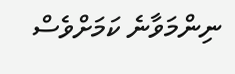ނިންމަވާނެ ކަމަށްވެސް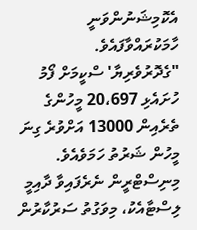އެކޮމިޝަނުންވަނީ ހާމަކުރައްވާފައެވެ.
"ގެދޮރުވެރިޔާ' ސްކީމަށް ފޯމު ހުށައެޅި 20،697 މީހުންގެ ތެރެއިން 13000 އަށްވުރެ ގިނަ މީހުން ޝަރުތު ހަމަވެއެވެ.
މިނިސްޓްރީން ނެރެފައިވާ ދާއިމީ ލިސްޓާއެކު، މިވަގުތު ސަރުކާރުން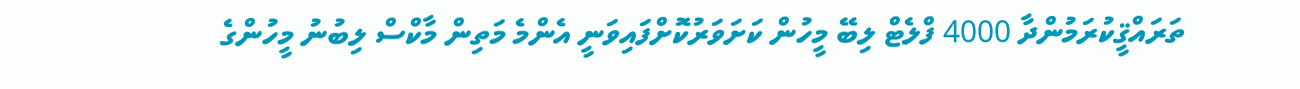ތަރައްޤީކުރަމުންދާ 4000 ފްލެޓް ލިބޭ މީހުން ކަށަވަރުކޮށްފައިވަނީ އެންމެ މަތިން މާކްސް ލިބުނު މީހުންގެ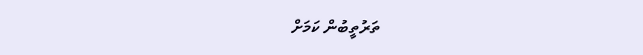ތަރުތީބުން ކަމަށް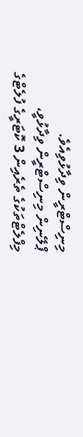މިނިސްޓްރީން ވިދާޅުވިއެވެ.
ޕްލޭނިން މިނިސްޓްރީން ވިދާޅުވީ، މިފްލެޓްތަކުގެ ތެރެއިން 3 ކޮޓަރީގެ ފުލެޓްގެ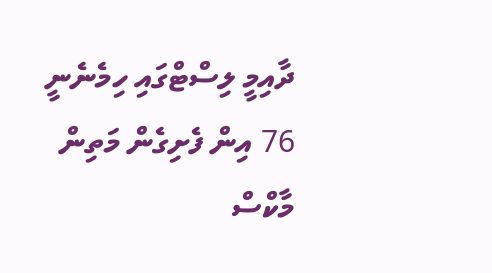ދާއިމީ ލިސްޓްގައި ހިމެނެނީ 76 އިން ފެށިގެން މަތިން މާކްސް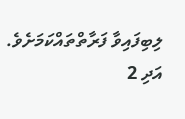ލިބިފައިވާ ފަރާތްތައްކަމަށެވެ. އަދި 2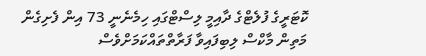ކޮޓަރީގެ ފުލެޓްގެ ދާއިމީ ލިސްޓްގައި ހިމެނެނީ 73 އިން ފެށިގެން މަތިން މާކްސް ލިބިފައިވާ ފަރާތްތައްކަމަށްވެސް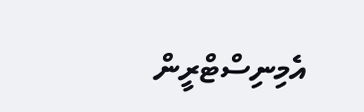އެމިނިސްޓްރީން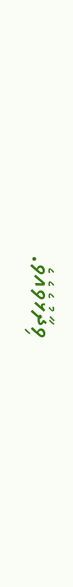ވިދާޅުވެއެވެ.